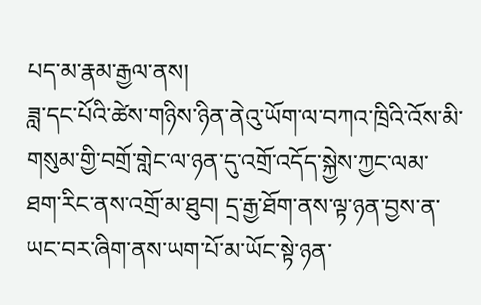པད་མ་རྣམ་རྒྱལ་ནས།
ཟླ་དང་པོའི་ཚེས་གཉིས་ཉིན་ནེའུ་ཡོག་ལ་བཀའ་ཁྲིའི་འོས་མི་གསུམ་གྱི་བགྲོ་གླེང་ལ་ཉན་དུ་འགྲོ་འདོད་སྐྱེས་ཀྱང་ལམ་ཐག་རིང་ནས་འགྲོ་མ་ཐུབ། དྲ་རྒྱ་ཐོག་ནས་ལྟ་ཉན་བྱས་ན་ཡང་བར་ཞིག་ནས་ཡག་པོ་མ་ཡོང་སྟེ་ཉན་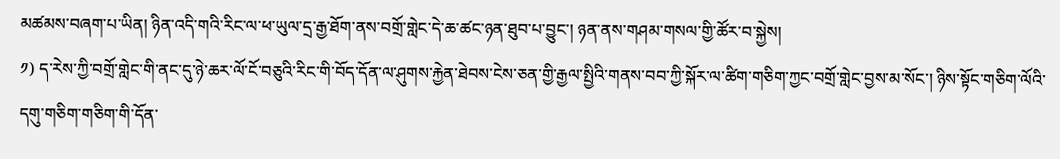མཚམས་བཞག་པ་ཡིན། ཉིན་འདི་གའི་རིང་ལ་ཕ་ཡུལ་དྲ་རྒྱ་ཐོག་ནས་བགྲོ་གླེང་དེ་ཆ་ཚང་ཉན་ཐུབ་པ་བྱུང་། ཉན་ནས་གཤམ་གསལ་གྱི་ཚོར་བ་སྐྱེས།
༡) ད་རེས་ཀྱི་བགྲོ་གླེང་གི་ནང་དུ་ཉེ་ཆར་ལོ་ངོ་བཅུའི་རིང་གི་བོད་དོན་ལ་ཤུགས་རྐྱེན་ཐེབས་ངེས་ཅན་གྱི་རྒྱལ་སྤྱིའི་གནས་བབ་ཀྱི་སྐོར་ལ་ཚིག་གཅིག་ཀྱང་བགྲོ་གླེང་བྱས་མ་སོང་། ཉིས་སྟོང་གཅིག་ལོའི་དགུ་གཅིག་གཅིག་གི་དོན་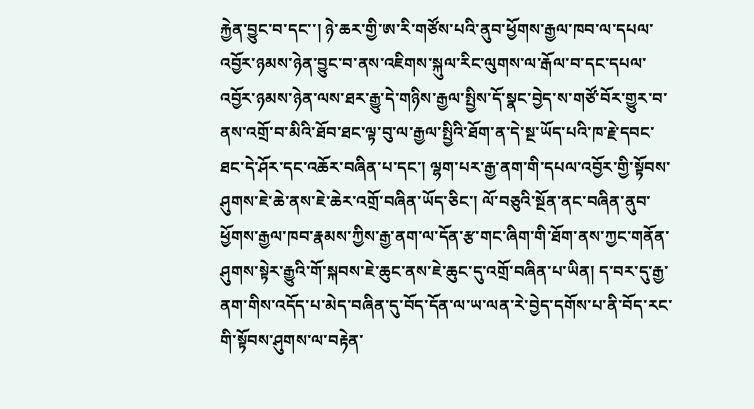རྐྱེན་བྱུང་བ་དང་་། ཉེ་ཆར་གྱི་ཨ་རི་གཙོས་པའི་ནུབ་ཕྱོགས་རྒྱལ་ཁབ་ལ་དཔལ་འབྱོར་ཉམས་ཉེན་བྱུང་བ་ནས་འཇིགས་སྐུལ་རིང་ལུགས་ལ་རྒོལ་བ་དང་དཔལ་འབྱོར་ཉམས་ཉེན་ལས་ཐར་རྒྱུ་དེ་གཉིས་རྒྱལ་སྤྱིས་དོ་སྣང་བྱེད་ས་གཙོ་བོར་གྱུར་བ་ནས་འགྲོ་བ་མིའི་ཐོབ་ཐང་ལྟ་བུ་ལ་རྒྱལ་སྤྱིའི་ཐོག་ན་དེ་སྔ་ཡོད་པའི་ཁ་རྗེ་དབང་ཐང་དེ་ཤོར་དང་འཆོར་བཞིན་པ་དང་། ལྷག་པར་རྒྱ་ནག་གི་དཔལ་འབྱོར་གྱི་སྟོབས་ཤུགས་ཇེ་ཆེ་ནས་ཇེ་ཆེར་འགྲོ་བཞིན་ཡོད་ཅིང་། ལོ་བཅུའི་སྔོན་ནང་བཞིན་ནུབ་ཕྱོགས་རྒྱལ་ཁབ་རྣམས་ཀྱིས་རྒྱ་ནག་ལ་དོན་རྩ་གང་ཞིག་གི་ཐོག་ནས་ཀྱང་གནོན་ཤུགས་སྟེར་རྒྱུའི་གོ་སྐབས་ཇེ་ཆུང་ནས་ཇེ་ཆུང་དུ་འགྲོ་བཞིན་པ་ཡིན། ད་བར་དུ་རྒྱ་ནག་གིས་འདོད་པ་མེད་བཞིན་དུ་བོད་དོན་ལ་ཡ་ལན་རེ་བྱེད་དགོས་པ་ནི་བོད་རང་གི་སྟོབས་ཤུགས་ལ་བརྟེན་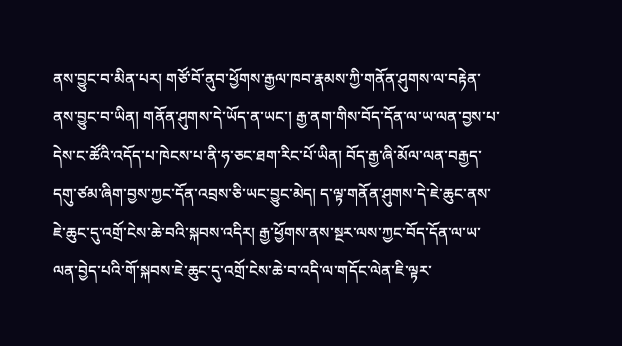ནས་བྱུང་བ་མིན་པར། གཙོ་བོ་ནུབ་ཕྱོགས་རྒྱལ་ཁབ་རྣམས་ཀྱི་གནོན་ཤུགས་ལ་བརྟེན་ནས་བྱུང་བ་ཡིན། གནོན་ཤུགས་དེ་ཡོད་ན་ཡང་། རྒྱ་ནག་གིས་བོད་དོན་ལ་ཡ་ལན་བྱས་པ་དེས་ང་ཚོའི་འདོད་པ་ཁེངས་པ་ནི་ཧ་ཅང་ཐག་རིང་པོ་ཡིན། བོད་རྒྱ་ཞི་མོལ་ལན་བརྒྱད་དགུ་ཙམ་ཞིག་བྱས་ཀྱང་དོན་འབྲས་ཅི་ཡང་བྱུང་མེད། ད་ལྟ་གནོན་ཤུགས་དེ་ཇེ་ཆུང་ནས་ཇེ་ཆུང་དུ་འགྲོ་ངེས་ཆེ་བའི་སྐབས་འདིར། རྒྱ་ཕྱོགས་ནས་སྔར་ལས་ཀྱང་བོད་དོན་ལ་ཡ་ལན་བྱེད་པའི་གོ་སྐབས་ཇེ་ཆུང་དུ་འགྲོ་ངེས་ཆེ་བ་འདི་ལ་གདོང་ལེན་ཇི་ལྟར་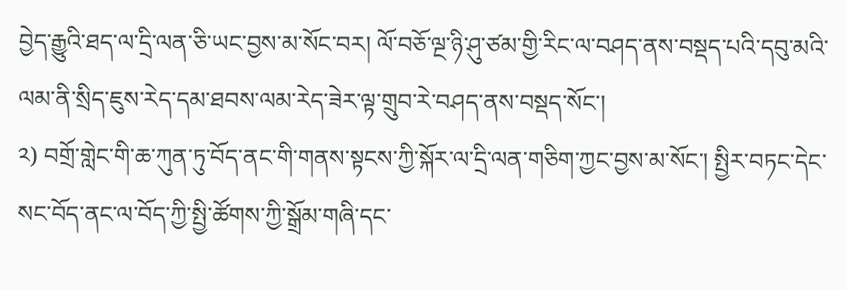བྱེད་རྒྱུའི་ཐད་ལ་དྲི་ལན་ཅི་ཡང་བྱས་མ་སོང་བར། ལོ་བཅོ་ལྔ་ཉི་ཤུ་ཙམ་གྱི་རིང་ལ་བཤད་ནས་བསྡད་པའི་དབུ་མའི་ལམ་ནི་སྲིད་ཇུས་རེད་དམ་ཐབས་ལམ་རེད་ཟེར་ལྟ་གྲུབ་རེ་བཤད་ནས་བསྡད་སོང་།
༢) བགྲོ་གླེང་གི་ཆ་ཀུན་ཏུ་བོད་ནང་གི་གནས་སྟངས་ཀྱི་སྐོར་ལ་དྲི་ལན་གཅིག་ཀྱང་བྱས་མ་སོང་། སྤྱིར་བཏང་དེང་སང་བོད་ནང་ལ་བོད་ཀྱི་སྤྱི་ཚོགས་ཀྱི་སྒྲོམ་གཞི་དང་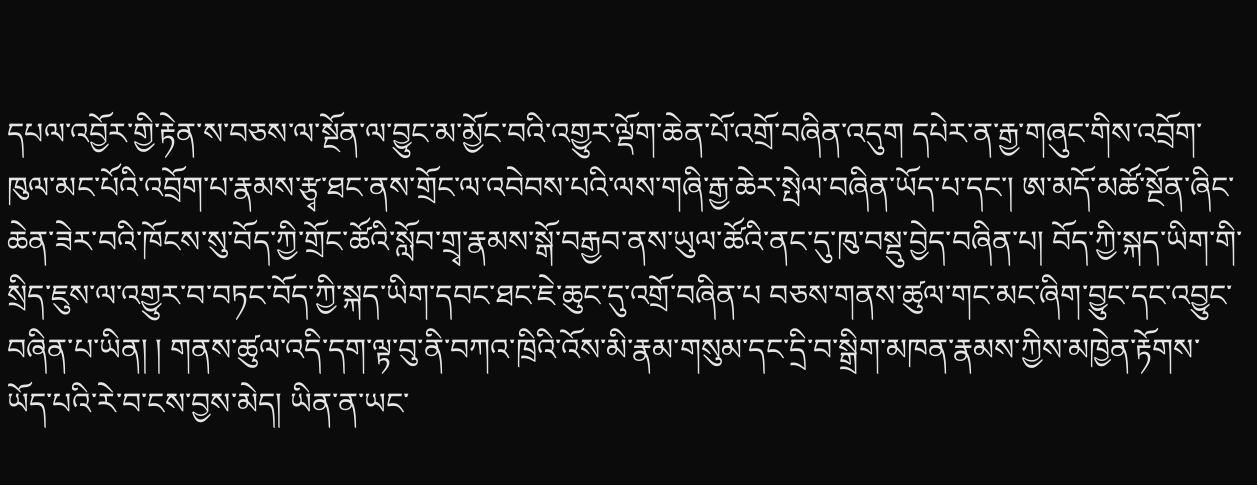དཔལ་འབྱོར་གྱི་རྟེན་ས་བཅས་ལ་སྔོན་ལ་བྱུང་མ་མྱོང་བའི་འགྱུར་ལྡོག་ཆེན་པོ་འགྲོ་བཞིན་འདུག དཔེར་ན་རྒྱ་གཞུང་གིས་འབྲོག་ཁུལ་མང་པོའི་འབྲོག་པ་རྣམས་རྩྭ་ཐང་ནས་གྲོང་ལ་འབེབས་པའི་ལས་གཞི་རྒྱ་ཆེར་སྤེལ་བཞིན་ཡོད་པ་དང་། ཨ་མདོ་མཚོ་སྔོན་ཞིང་ཆེན་ཟེར་བའི་ཁོངས་སུ་བོད་ཀྱི་གྲོང་ཚོའི་སློབ་གྲྭ་རྣམས་སྒོ་བརྒྱབ་ནས་ཡུལ་ཚོའི་ནང་དུ་ཁུ་བསྡུ་བྱེད་བཞིན་པ། བོད་ཀྱི་སྐད་ཡིག་གི་སྲིད་ཇུས་ལ་འགྱུར་བ་བཏང་བོད་ཀྱི་སྐད་ཡིག་དབང་ཐང་ཇེ་ཆུང་དུ་འགྲོ་བཞིན་པ བཅས་གནས་ཚུལ་གང་མང་ཞིག་བྱུང་དང་འབྱུང་བཞིན་པ་ཡིན། ། གནས་ཚུལ་འདི་དག་ལྟ་བུ་ནི་བཀའ་ཁྲིའི་འོས་མི་རྣམ་གསུམ་དང་དྲི་བ་སྒྲིག་མཁན་རྣམས་ཀྱིས་མཁྱེན་རྟོགས་ཡོད་པའི་རེ་བ་ངས་བྱས་མེད། ཡིན་ན་ཡང་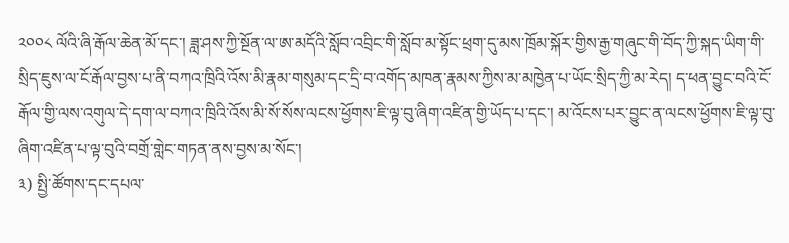༢༠༠༨ ལོའི་ཞི་རྒོལ་ཆེན་མོ་དང་། ཟླ་ཤས་ཀྱི་སྔོན་ལ་ཨ་མདོའི་སློབ་འབྲིང་གི་སློབ་མ་སྟོང་ཕྲག་དུ་མས་ཁྲོམ་སྐོར་གྱིས་རྒྱ་གཞུང་གི་བོད་ཀྱི་སྐད་ཡིག་གི་སྲིད་ཇུས་ལ་ངོ་རྒོལ་བྱས་པ་ནི་བཀའ་ཁྲིའི་འོས་མི་རྣམ་གསུམ་དང་དྲི་བ་འགོད་མཁན་རྣམས་ཀྱིས་མ་མཁྱེན་པ་ཡོང་སྲིད་ཀྱི་མ་རེད། ད་ཕན་བྱུང་བའི་ངོ་རྒོལ་གྱི་ལས་འགུལ་དེ་དག་ལ་བཀའ་ཁྲིའི་འོས་མི་སོ་སོས་ལངས་ཕྱོགས་ཇི་ལྟ་བུ་ཞིག་འཛིན་གྱི་ཡོད་པ་དང་། མ་འོངས་པར་བྱུང་ན་ལངས་ཕྱོགས་ཇི་ལྟ་བུ་ཞིག་འཛིན་པ་ལྟ་བུའི་བགྲོ་གླེང་གཏན་ནས་བྱས་མ་སོང་།
༣) སྤྱི་ཚོགས་དང་དཔལ་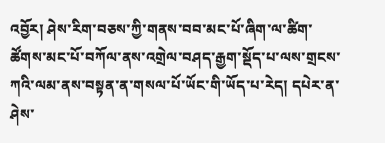འབྱོར། ཤེས་རིག་བཅས་ཀྱི་གནས་བབ་མང་པོ་ཞིག་ལ་ཚིག་ཚོགས་མང་པོ་བཀོལ་ནས་འགྲེལ་བཤད་རྒྱག་སྡོད་པ་ལས་གྲངས་ཀའི་ལམ་ནས་བསྟན་ན་གསལ་པོ་ཡོང་གི་ཡོད་པ་རེད། དཔེར་ན་ཤེས་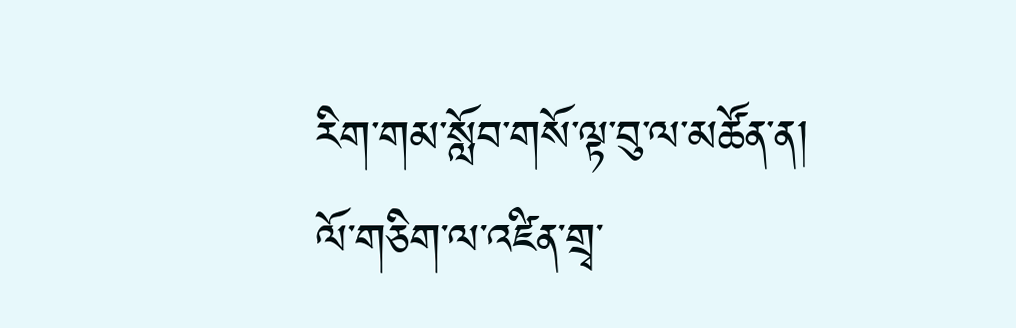རིག་གམ་སློབ་གསོ་ལྟ་བུ་ལ་མཚོན་ན། ལོ་གཅིག་ལ་འཛིན་གྲྭ་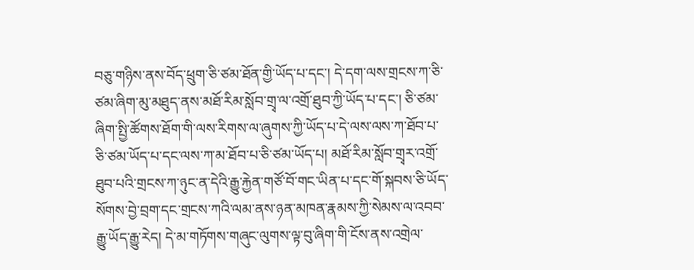བཅུ་གཉིས་ནས་བོད་ཕྲུག་ཅི་ཙམ་ཐོན་གྱི་ཡོད་པ་དང་། དེ་དག་ལས་གྲངས་ཀ་ཅི་ཙམ་ཞིག་མུ་མཐུད་ནས་མཐོ་རིམ་སློབ་གྲྭ་ལ་འགྲོ་ཐུབ་ཀྱི་ཡོད་པ་དང་། ཅི་ཙམ་ཞིག་སྤྱི་ཚོགས་ཐོག་གི་ལས་རིགས་ལ་ཞུགས་ཀྱི་ཡོད་པ་དེ་ལས་ལས་ཀ་ཐོབ་པ་ཅི་ཙམ་ཡོད་པ་དང་ལས་ཀ་མ་ཐོབ་པ་ཅི་ཙམ་ཡོད་པ། མཐོ་རིམ་སློབ་གྲྭར་འགྲོ་ཐུབ་པའི་གྲངས་ཀ་ཉུང་ན་དེའི་རྒྱུ་རྐྱེན་གཙོ་བོ་གང་ཡིན་པ་དང་གོ་སྐབས་ཅི་ཡོད་སོགས་བྱེ་བྲག་དང་གྲངས་ཀའི་ལམ་ནས་ཉན་མཁན་རྣམས་ཀྱི་སེམས་ལ་འབབ་རྒྱུ་ཡོད་རྒྱུ་རེད། དེ་མ་གཏོགས་གཞུང་ལུགས་ལྟ་བུ་ཞིག་གི་ངོས་ནས་འགྲེལ་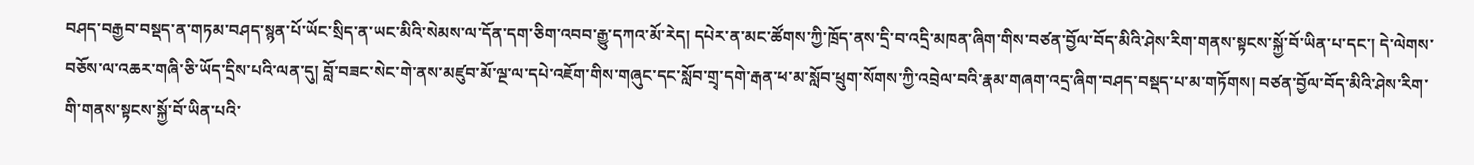བཤད་བརྒྱབ་བསྡད་ན་གཏམ་བཤད་སྙན་པོ་ཡོང་སྲིད་ན་ཡང་མིའི་སེམས་ལ་དོན་དག་ཅིག་འབབ་རྒྱུ་དཀའ་མོ་རེད། དཔེར་ན་མང་ཚོགས་ཀྱི་ཁྲོད་ནས་དྲི་བ་འདྲི་མཁན་ཞིག་གིས་བཙན་བྱོལ་བོད་མིའི་ཤེས་རིག་གནས་སྟངས་སྐྱོ་བོ་ཡིན་པ་དང་། དེ་ལེགས་བཅོས་ལ་འཆར་གཞི་ཅི་ཡོད་དྲིས་པའི་ལན་དུ། བློ་བཟང་སེང་གེ་ནས་མཛུབ་མོ་ལྔ་ལ་དཔེ་འཇོག་གིས་གཞུང་དང་སློབ་གྲྭ་དགེ་རྒན་ཕ་མ་སློབ་ཕྲུག་སོགས་ཀྱི་འབྲེལ་བའི་རྣམ་གཞག་འདྲ་ཞིག་བཤད་བསྡད་པ་མ་གཏོགས། བཙན་བྱོལ་བོད་མིའི་ཤེས་རིག་གི་གནས་སྟངས་སྐྱོ་བོ་ཡིན་པའི་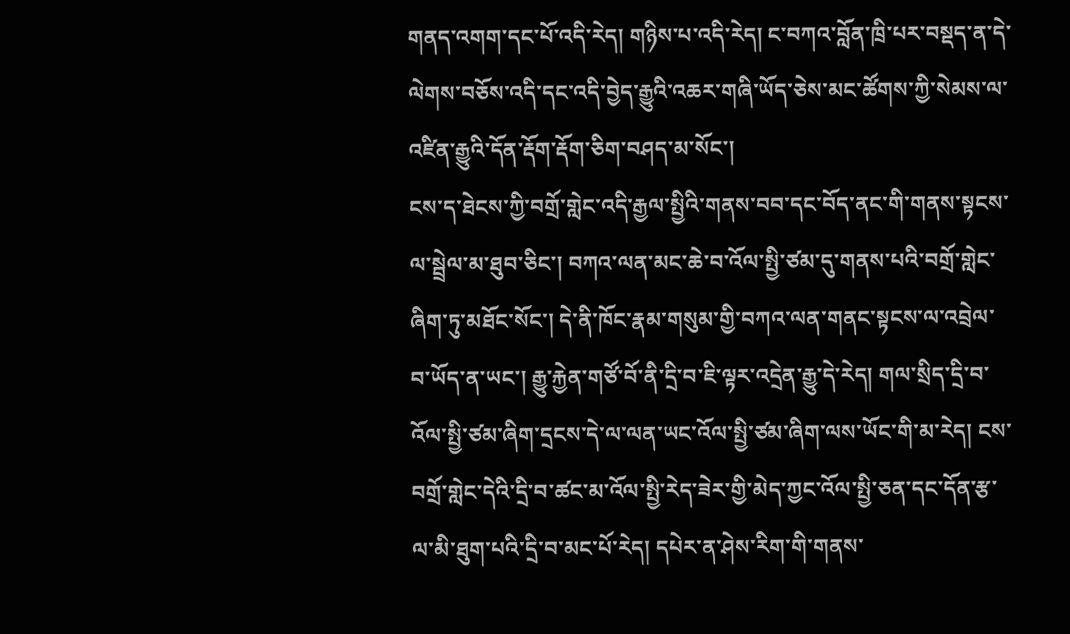གནད་འགག་དང་པོ་འདི་རེད། གཉིས་པ་འདི་རེད། ང་བཀའ་བློན་ཁྲི་པར་བསྡད་ན་དེ་ལེགས་བཅོས་འདི་དང་འདི་བྱེད་རྒྱུའི་འཆར་གཞི་ཡོད་ཅེས་མང་ཚོགས་ཀྱི་སེམས་ལ་འཛིན་རྒྱུའི་དོན་རྡོག་རྡོག་ཅིག་བཤད་མ་སོང་།
ངས་ད་ཐེངས་ཀྱི་བགྲོ་གླེང་འདི་རྒྱལ་སྤྱིའི་གནས་བབ་དང་བོད་ནང་གི་གནས་སྟངས་ལ་སྦྲེལ་མ་ཐུབ་ཅིང་། བཀའ་ལན་མང་ཆེ་བ་འོལ་སྤྱི་ཙམ་དུ་གནས་པའི་བགྲོ་གླེང་ཞིག་ཏུ་མཐོང་སོང་། དེ་ནི་ཁོང་རྣམ་གསུམ་གྱི་བཀའ་ལན་གནང་སྟངས་ལ་འབྲེལ་བ་ཡོད་ན་ཡང་། རྒྱུ་རྐྱེན་གཙོ་བོ་ནི་དྲི་བ་ཇི་ལྟར་འདྲེན་རྒྱུ་དེ་རེད། གལ་སྲིད་དྲི་བ་འོལ་སྤྱི་ཙམ་ཞིག་དྲངས་དེ་ལ་ལན་ཡང་འོལ་སྤྱི་ཙམ་ཞིག་ལས་ཡོང་གི་མ་རེད། ངས་བགྲོ་གླེང་དེའི་དྲི་བ་ཚང་མ་འོལ་སྤྱི་རེད་ཟེར་གྱི་མེད་ཀྱང་འོལ་སྤྱི་ཅན་དང་དོན་རྩ་ལ་མི་ཐུག་པའི་དྲི་བ་མང་པོ་རེད། དཔེར་ན་ཤེས་རིག་གི་གནས་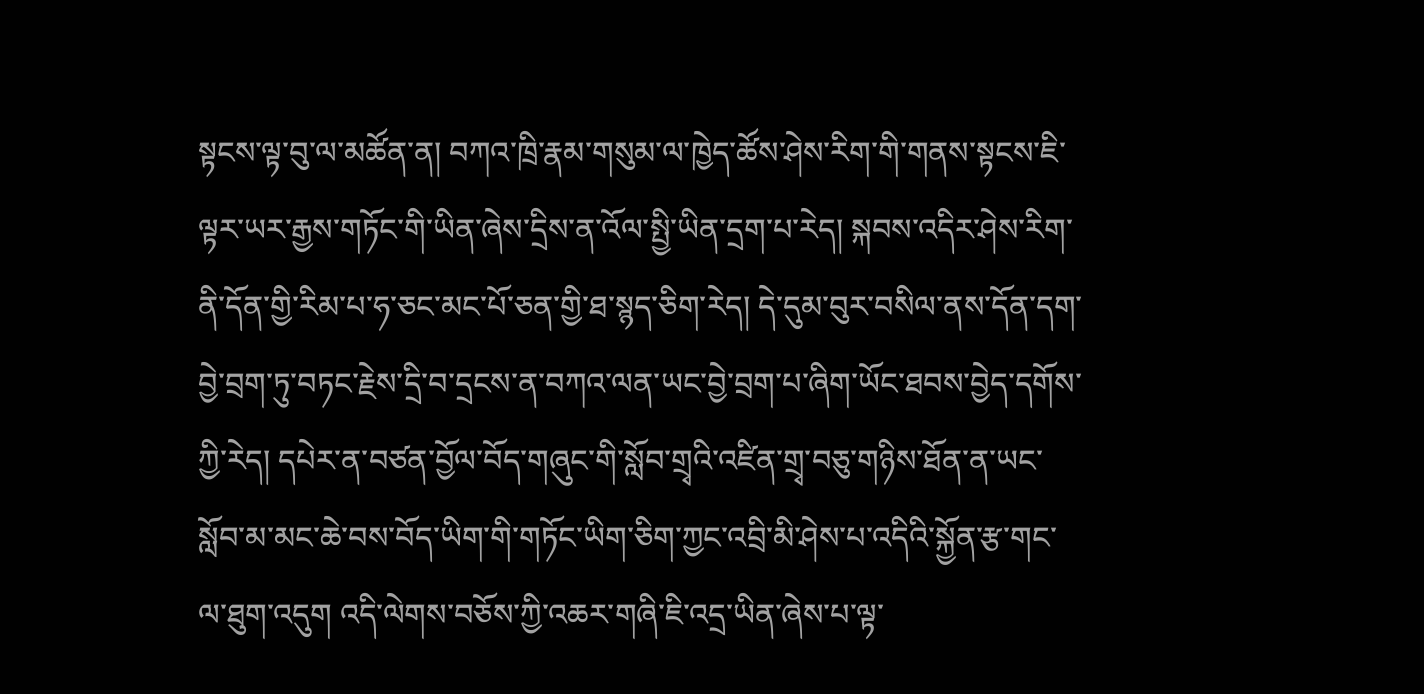སྟངས་ལྟ་བུ་ལ་མཚོན་ན། བཀའ་ཁྲི་རྣམ་གསུམ་ལ་ཁྱེད་ཚོས་ཤེས་རིག་གི་གནས་སྟངས་ཇི་ལྟར་ཡར་རྒྱས་གཏོང་གི་ཡིན་ཞེས་དྲིས་ན་འོལ་སྤྱི་ཡིན་དྲག་པ་རེད། སྐབས་འདིར་ཤེས་རིག་ནི་དོན་གྱི་རིམ་པ་ཧ་ཅང་མང་པོ་ཅན་གྱི་ཐ་སྙད་ཅིག་རེད། དེ་དུམ་བུར་བསིལ་ནས་དོན་དག་བྱེ་བྲག་ཏུ་བཏང་རྗེས་དྲི་བ་དྲངས་ན་བཀའ་ལན་ཡང་བྱེ་བྲག་པ་ཞིག་ཡོང་ཐབས་བྱེད་དགོས་ཀྱི་རེད། དཔེར་ན་བཙན་བྱོལ་བོད་གཞུང་གི་སློབ་གྲྭའི་འཛིན་གྲྭ་བཅུ་གཉིས་ཐོན་ན་ཡང་སློབ་མ་མང་ཆེ་བས་བོད་ཡིག་གི་གཏོང་ཡིག་ཅིག་ཀྱང་འབྲི་མི་ཤེས་པ་འདིའི་སྐྱོན་རྩ་གང་ལ་ཐུག་འདུག འདི་ལེགས་བཅོས་ཀྱི་འཆར་གཞི་ཇི་འདྲ་ཡིན་ཞེས་པ་ལྟ་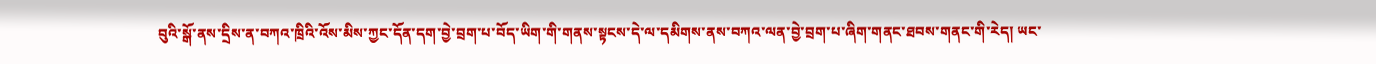བུའི་སྒོ་ནས་དྲིས་ན་བཀའ་ཁྲིའི་འོས་མིས་ཀྱང་དོན་དག་བྱེ་བྲག་པ་བོད་ཡིག་གི་གནས་སྟངས་དེ་ལ་དམིགས་ནས་བཀའ་ལན་བྱེ་བྲག་པ་ཞིག་གནང་ཐབས་གནང་གི་རེད། ཡང་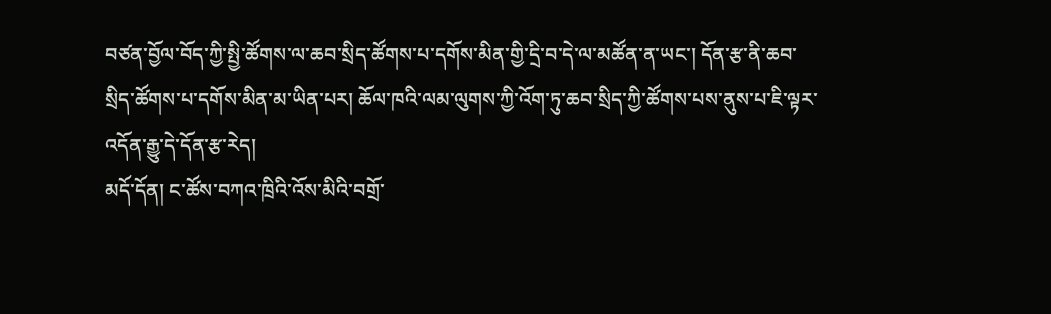བཙན་བྱོལ་བོད་ཀྱི་སྤྱི་ཚོགས་ལ་ཆབ་སྲིད་ཚོགས་པ་དགོས་མིན་གྱི་དྲི་བ་དེ་ལ་མཚོན་ན་ཡང་། དོན་རྩ་ནི་ཆབ་སྲིད་ཚོགས་པ་དགོས་མིན་མ་ཡིན་པར། ཆོལ་ཁའི་ལམ་ལུགས་ཀྱི་འོག་ཏུ་ཆབ་སྲིད་ཀྱི་ཚོགས་པས་ནུས་པ་ཇི་ལྟར་འདོན་རྒྱུ་དེ་དོན་རྩ་རེད།
མདོ་དོན། ང་ཚོས་བཀའ་ཁྲིའི་འོས་མིའི་བགྲོ་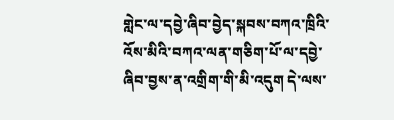གླེང་ལ་དབྱེ་ཞིབ་བྱེད་སྐབས་བཀའ་ཁྲིའི་འོས་མིའི་བཀའ་ལན་གཅིག་པོ་ལ་དབྱེ་ཞིབ་བྱས་ན་འགྲིག་གི་མི་འདུག དེ་ལས་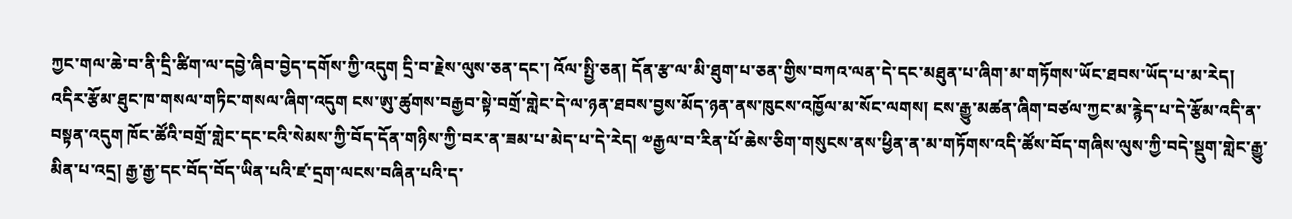ཀྱང་གལ་ཆེ་བ་ནི་དྲི་ཚིག་ལ་དབྱེ་ཞིབ་བྱེད་དགོས་ཀྱི་འདུག དྲི་བ་རྗེས་ལུས་ཅན་དང་། འོལ་སྤྱི་ཅན། དོན་རྩ་ལ་མི་ཐུག་པ་ཅན་གྱིས་བཀའ་ལན་དེ་དང་མཐུན་པ་ཞིག་མ་གཏོགས་ཡོང་ཐབས་ཡོད་པ་མ་རེད།
འདིར་རྩོམ་ཐུང་ཁ་གསལ་གཏིང་གསལ་ཞིག་འདུག ངས་ཨུ་ཚུགས་བརྒྱབ་སྟེ་བགྲོ་གླེང་དེ་ལ་ཉན་ཐབས་བྱས་མོད་ཉན་ནས་ཁུངས་འཁྱོལ་མ་སོང་ལགས། ངས་རྒྱུ་མཚན་ཞིག་བཙལ་ཀྱང་མ་རྙེད་པ་དེ་རྩོམ་འདི་ན་བསྟན་འདུག ཁོང་ཚོའི་བགྲོ་གླེང་དང་ངའི་སེམས་ཀྱི་བོད་དོན་གཉིས་ཀྱི་བར་ན་ཟམ་པ་མེད་པ་དེ་རེད། ༧རྒྱལ་བ་རིན་པོ་ཆེས་ཅིག་གསུངས་ནས་ཕྱིན་ན་མ་གཏོགས་འདི་ཚོས་བོད་གཞིས་ལུས་ཀྱི་བདེ་སྡུག་གླེང་རྒྱུ་མིན་པ་འདྲ། རྒྱ་རྒྱ་དང་བོད་བོད་ཡིན་པའི་ཛ་དྲག་ལངས་བཞིན་པའི་ད་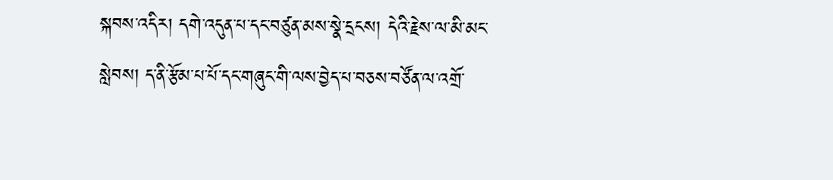སྐབས་འདིར། དགེ་འདུན་པ་དང་བཙུན་མས་སྣེ་དྲངས། དེའི་རྗེས་ལ་མི་མང་སླེབས། ད་ནི་རྩོམ་པ་པོ་དང་གཞུང་གི་ལས་བྱེད་པ་བཅས་བཙོན་ལ་འགྲོ་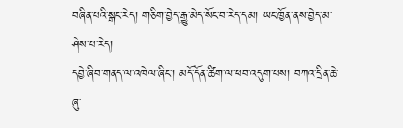བཞིན་པའི་སྒང་རེད། གཅིག་བྱེད་རྒྱུ་མེད་སོང་བ་རེད་དམ། ཡང་ཁྱོན་ནས་བྱེད་མ་ཤེས་པ་རེད།
དབྱེ་ཞིབ་གནད་ལ་འཁེལ་ཞིང་། མདོ་དོན་ཚིག་ལ་ཕབ་འདུག་པས། བཀའ་དྲིན་ཆེ་ཞུ་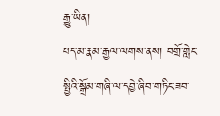རྒྱུ་ཡིན།
པད་མ་རྣམ་རྒྱལ་ལགས་ནས། བགྲོ་གླེང་སྤྱིའི་སྒྲོམ་གཞི་ལ་དབྱེ་ཞིབ་གཏིང་ཟབ་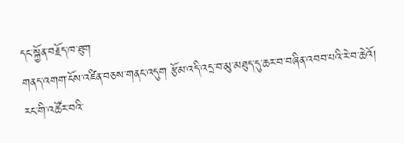དང་སྐྱོན་བརྗོད་ཁ་ཐུག
གནད་འགག་ངོས་འཛིན་བཅས་གནང་འདུག རྩོམ་འདི་འདྲ་བ་མུ་མཐུད་དུ་ཆར་བ་བཞིན་འབབ་པའི་རེ་བ་ཆེའོ།
རང་གི་འཚོར་བའི་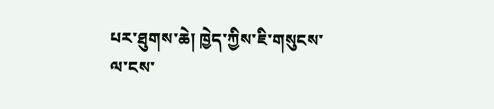པར་ཐུགས་ཆེ། ཁྱེད་ཀྱིས་ཇི་གསུངས་ལ་ངས་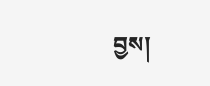བྱས།